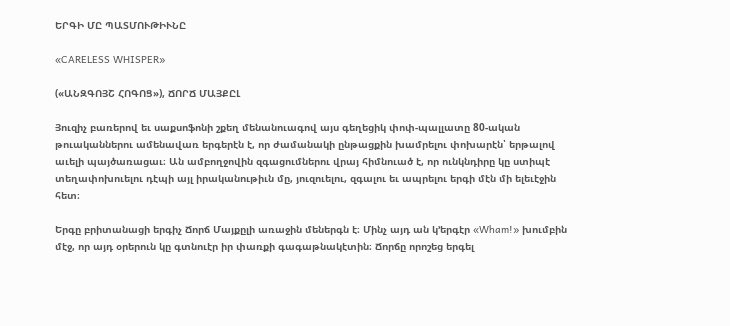ԵՐԳԻ ՄԸ ՊԱՏՄՈՒԹԻՒՆԸ

«CARELESS WHISPER»

(«ԱՆԶԳՈՅՇ ՀՈԳՈՑ»), ՃՈՐՃ ՄԱՅՔԸԼ

Յուզիչ բառերով եւ սաքսոֆոնի շքեղ մենանուագով այս գեղեցիկ փոփ-պալլատը 80-ական թուականներու ամենավառ երգերէն է, որ ժամանակի ընթացքին խամրելու փոխարէն՝ երթալով աւելի պայծառացաւ։ Ան ամբողջովին զգացումներու վրայ հիմնուած է, որ ունկնդիրը կը ստիպէ տեղափոխուելու դէպի այլ իրականութիւն մը, յուզուելու, զգալու եւ ապրելու երգի մէն մի ելեւէջին հետ։

Երգը բրիտանացի երգիչ Ճորճ Մայքըլի առաջին մեներգն է։ Մինչ այդ ան կ՚երգէր «Wham!» խումբին մէջ, որ այդ օրերուն կը գտնուէր իր փառքի գագաթնակէտին։ Ճորճը որոշեց երգել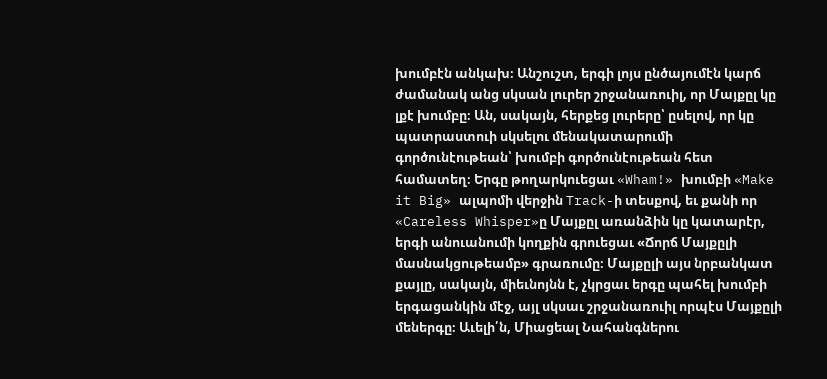խումբէն անկախ։ Անշուշտ, երգի լոյս ընծայումէն կարճ ժամանակ անց սկսան լուրեր շրջանառուիլ, որ Մայքըլ կը լքէ խումբը։ Ան, սակայն, հերքեց լուրերը՝ ըսելով, որ կը պատրաստուի սկսելու մենակատարումի գործունէութեան՝ խումբի գործունէութեան հետ համատեղ։ Երգը թողարկուեցաւ «Wham!» խումբի «Make it Big» ալպոմի վերջին Track-ի տեսքով, եւ քանի որ «Careless Whisper»ը Մայքըլ առանձին կը կատարէր, երգի անուանումի կողքին գրուեցաւ «Ճորճ Մայքըլի մասնակցութեամբ» գրառումը։ Մայքըլի այս նրբանկատ քայլը, սակայն, միեւնոյնն է, չկրցաւ երգը պահել խումբի երգացանկին մէջ, այլ սկսաւ շրջանառուիլ որպէս Մայքըլի մեներգը։ Աւելի՛ն, Միացեալ Նահանգներու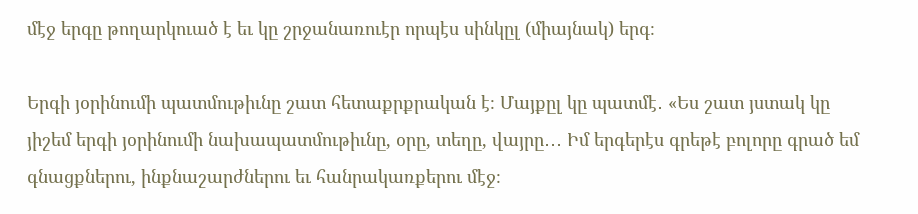մէջ երգը թողարկուած է եւ կը շրջանառուէր որպէս սինկըլ (միայնակ) երգ։

Երգի յօրինումի պատմութիւնը շատ հետաքրքրական է։ Մայքըլ կը պատմէ․ «Ես շատ յստակ կը յիշեմ երգի յօրինումի նախապատմութիւնը, օրը, տեղը, վայրը․․․ Իմ երգերէս գրեթէ բոլորը գրած եմ գնացքներու, ինքնաշարժներու եւ հանրակառքերու մէջ։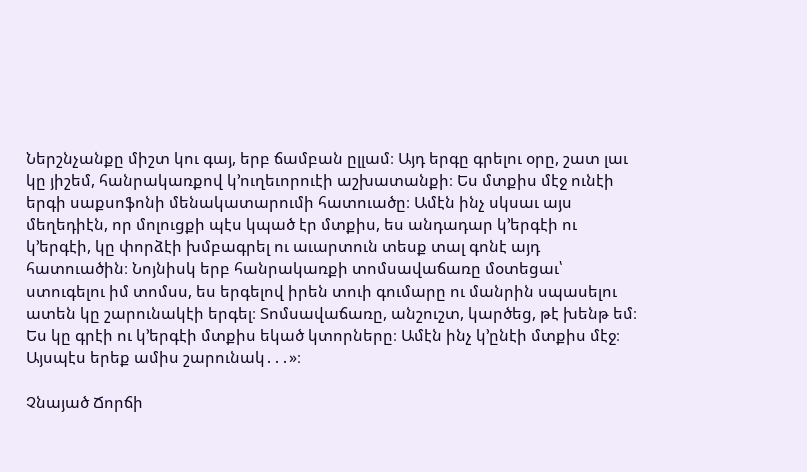Ներշնչանքը միշտ կու գայ, երբ ճամբան ըլլամ։ Այդ երգը գրելու օրը, շատ լաւ կը յիշեմ, հանրակառքով կ՚ուղեւորուէի աշխատանքի։ Ես մտքիս մէջ ունէի երգի սաքսոֆոնի մենակատարումի հատուածը։ Ամէն ինչ սկսաւ այս մեղեդիէն, որ մոլուցքի պէս կպած էր մտքիս, ես անդադար կ՚երգէի ու կ՚երգէի, կը փորձէի խմբագրել ու աւարտուն տեսք տալ գոնէ այդ հատուածին։ Նոյնիսկ երբ հանրակառքի տոմսավաճառը մօտեցաւ՝ ստուգելու իմ տոմսս, ես երգելով իրեն տուի գումարը ու մանրին սպասելու ատեն կը շարունակէի երգել։ Տոմսավաճառը, անշուշտ, կարծեց, թէ խենթ եմ։ Ես կը գրէի ու կ՚երգէի մտքիս եկած կտորները։ Ամէն ինչ կ՚ընէի մտքիս մէջ։ Այսպէս երեք ամիս շարունակ․․․»։

Չնայած Ճորճի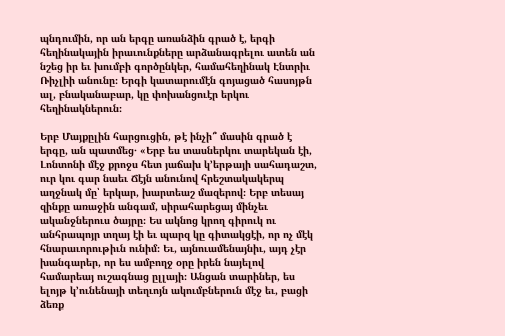պնդումին, որ ան երգը առանձին գրած է, երգի հեղինակային իրաւունքները արձանագրելու ատեն ան նշեց իր եւ խումբի գործընկեր, համահեղինակ Էնտրիւ Ռիչլիի անունը։ Երգի կատարումէն գոյացած հասոյթն ալ, բնականաբար, կը փոխանցուէր երկու հեղինակներուն։

Երբ Մայքըլին հարցուցին, թէ ինչի՞ մասին գրած է երգը, ան պատմեց․ «Երբ ես տասներկու տարեկան էի, Լոնտոնի մէջ քրոջս հետ յաճախ կ՚երթայի սահադաշտ, ուր կու գար նաեւ Ճէյն անունով հրեշտակակերպ աղջնակ մը՝ երկար, խարտեաշ մազերով։ Երբ տեսայ զինքը առաջին անգամ, սիրահարեցայ մինչեւ ականջներուս ծայրը։ Ես ակնոց կրող գիրուկ ու անհրապոյր տղայ էի եւ պարզ կը գիտակցէի, որ ոչ մէկ հնարաւորութիւն ունիմ։ Եւ, այնուամենայնիւ, այդ չէր խանգարեր, որ ես ամբողջ օրը իրեն նայելով համարեայ ուշագնաց ըլլայի։ Անցան տարիներ, ես ելոյթ կ՚ունենայի տեղւոյն ակումբներուն մէջ եւ, բացի ձեռք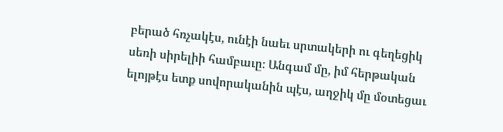բերած հռչակէս, ունէի նաեւ սրտակերի ու գեղեցիկ սեռի սիրելիի համբաւը։ Անգամ մը, իմ հերթական ելոյթէս ետք սովորականին պէս, աղջիկ մը մօտեցաւ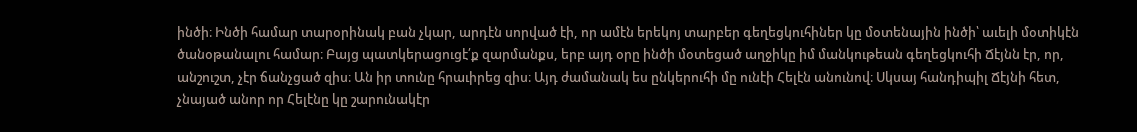ինծի։ Ինծի համար տարօրինակ բան չկար, արդէն սորված էի, որ ամէն երեկոյ տարբեր գեղեցկուհիներ կը մօտենային ինծի՝ աւելի մօտիկէն ծանօթանալու համար։ Բայց պատկերացուցէ՛ք զարմանքս, երբ այդ օրը ինծի մօտեցած աղջիկը իմ մանկութեան գեղեցկուհի Ճէյնն էր, որ, անշուշտ, չէր ճանչցած զիս։ Ան իր տունը հրաւիրեց զիս։ Այդ ժամանակ ես ընկերուհի մը ունէի Հելէն անունով։ Սկսայ հանդիպիլ Ճէյնի հետ, չնայած անոր որ Հելէնը կը շարունակէր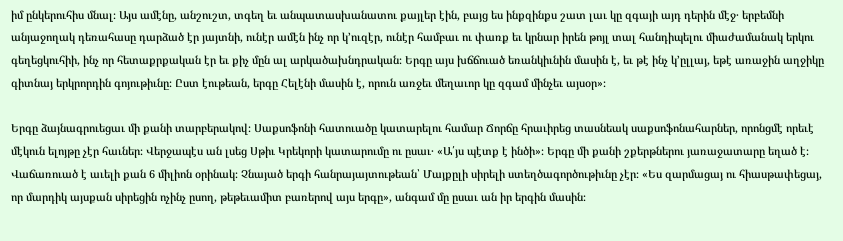իմ ընկերուհիս մնալ։ Այս ամէնը, անշուշտ, տգեղ եւ անպատասխանատու քայլեր էին, բայց ես ինքզինքս շատ լաւ կը զգայի այդ դերին մէջ․ երբեմնի անյաջողակ դեռահասը դարձած էր յայտնի, ունէր ամէն ինչ որ կ՚ուզէր, ունէր համբաւ ու փառք եւ կրնար իրեն թոյլ տալ հանդիպելու միաժամանակ երկու գեղեցկուհիի, ինչ որ հետաքրքական էր եւ քիչ մըն ալ արկածախնդրական։ Երգը այս խճճուած եռանկիւնին մասին է, եւ թէ ինչ կ՚ըլլայ, եթէ առաջին աղջիկը գիտնայ երկրորդին գոյութիւնը։ Ըստ էութեան, երգը Հելէնի մասին է, որուն առջեւ մեղաւոր կը զգամ մինչեւ այսօր»։

Երգը ձայնագրուեցաւ մի քանի տարբերակով։ Սաքսոֆոնի հատուածը կատարելու համար Ճորճը հրաւիրեց տասնեակ սաքսոֆոնահարներ, որոնցմէ որեւէ մէկուն ելոյթը չէր հաւներ։ Վերջապէս ան լսեց Սթիւ Կրեկորի կատարումը ու ըսաւ․ «Ա՛յս պէտք է ինծի»։ Երգը մի քանի շքերթներու յառաջատարը եղած է։ Վաճառուած է աւելի քան 6 միլիոն օրինակ։ Չնայած երգի հանրայայտութեան՝ Մայքըլի սիրելի ստեղծագործութիւնը չէր։ «Ես զարմացայ ու հիասթափեցայ, որ մարդիկ այսքան սիրեցին ոչինչ ըսող, թեթեւամիտ բառերով այս երգը», անգամ մը ըսաւ ան իր երգին մասին։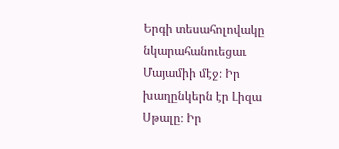Երգի տեսահոլովակը նկարահանուեցաւ Մայամիի մէջ։ Իր խաղընկերն էր Լիզա Սթալը։ Իր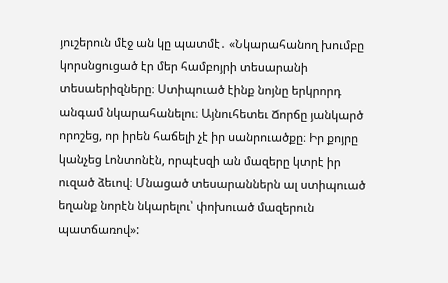յուշերուն մէջ ան կը պատմէ․ «Նկարահանող խումբը կորսնցուցած էր մեր համբոյրի տեսարանի տեսաերիզները։ Ստիպուած էինք նոյնը երկրորդ անգամ նկարահանելու։ Այնուհետեւ Ճորճը յանկարծ որոշեց, որ իրեն հաճելի չէ իր սանրուածքը։ Իր քոյրը կանչեց Լոնտոնէն, որպէսզի ան մազերը կտրէ իր ուզած ձեւով։ Մնացած տեսարաններն ալ ստիպուած եղանք նորէն նկարելու՝ փոխուած մազերուն պատճառով»: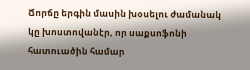Ճորճը երգին մասին խօսելու ժամանակ կը խոստովանէր, որ սաքսոֆոնի հատուածին համար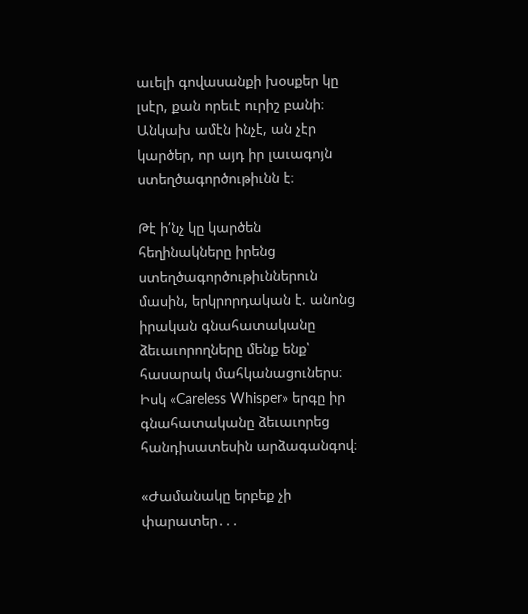աւելի գովասանքի խօսքեր կը լսէր, քան որեւէ ուրիշ բանի։ Անկախ ամէն ինչէ, ան չէր կարծեր, որ այդ իր լաւագոյն ստեղծագործութիւնն է։

Թէ ի՛նչ կը կարծեն հեղինակները իրենց ստեղծագործութիւններուն մասին, երկրորդական է. անոնց իրական գնահատականը ձեւաւորողները մենք ենք՝ հասարակ մահկանացուներս։ Իսկ «Careless Whisper» երգը իր գնահատականը ձեւաւորեց հանդիսատեսին արձագանգով։

«Ժամանակը երբեք չի փարատեր․․․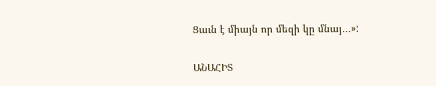Ցաւն է միայն որ մեզի կը մնայ․․․»:

ԱՆԱՀԻՏ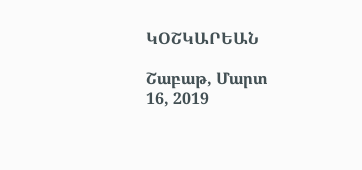ԿՕՇԿԱՐԵԱՆ

Շաբաթ, Մարտ 16, 2019